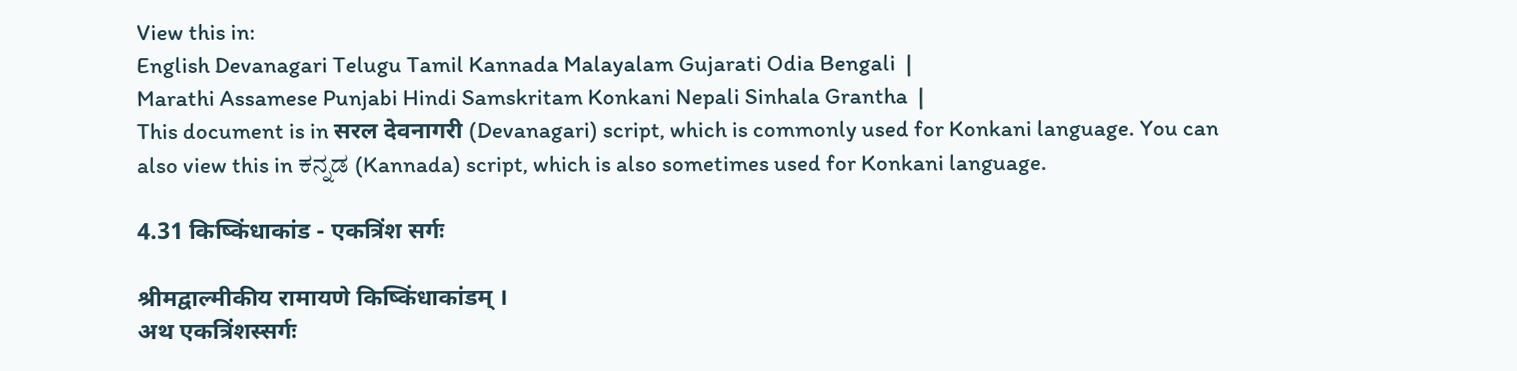View this in:
English Devanagari Telugu Tamil Kannada Malayalam Gujarati Odia Bengali  |
Marathi Assamese Punjabi Hindi Samskritam Konkani Nepali Sinhala Grantha  |
This document is in सरल देवनागरी (Devanagari) script, which is commonly used for Konkani language. You can also view this in ಕನ್ನಡ (Kannada) script, which is also sometimes used for Konkani language.

4.31 किष्किंधाकांड - एकत्रिंश सर्गः

श्रीमद्वाल्मीकीय रामायणे किष्किंधाकांडम् ।
अथ एकत्रिंशस्सर्गः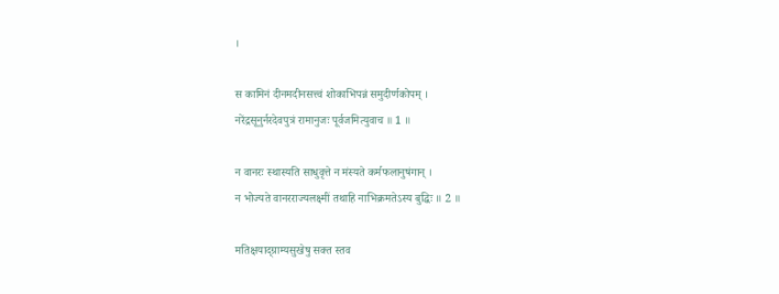।

स कामिनं दीनमदीनसत्त्वं शोकाभिपन्नं समुदीर्णकोपम् ।
नरेंद्रसूनुर्नरदेवपुत्रं रामानुजः पूर्वजमित्युवाच ॥ 1 ॥

न वानरः स्थास्यति साधुवृत्ते न मंस्यते कर्मफलानुषंगान् ।
न भोज्यते वानरराज्यलक्ष्मीं तथाहि नाभिक्रमतेऽस्य बुद्धिः ॥ 2 ॥

मतिक्षयाद्ग्राम्यसुखेषु सक्त स्तव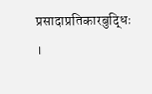प्रसादाप्रतिकारबुद्धिः ।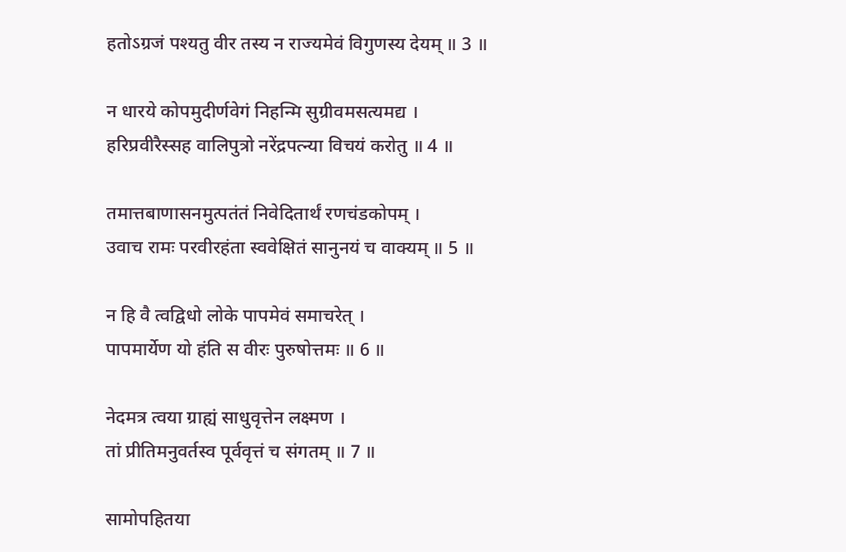हतोऽग्रजं पश्यतु वीर तस्य न राज्यमेवं विगुणस्य देयम् ॥ 3 ॥

न धारये कोपमुदीर्णवेगं निहन्मि सुग्रीवमसत्यमद्य ।
हरिप्रवीरैस्सह वालिपुत्रो नरेंद्रपत्न्या विचयं करोतु ॥ 4 ॥

तमात्तबाणासनमुत्पतंतं निवेदितार्थं रणचंडकोपम् ।
उवाच रामः परवीरहंता स्ववेक्षितं सानुनयं च वाक्यम् ॥ 5 ॥

न हि वै त्वद्विधो लोके पापमेवं समाचरेत् ।
पापमार्येण यो हंति स वीरः पुरुषोत्तमः ॥ 6 ॥

नेदमत्र त्वया ग्राह्यं साधुवृत्तेन लक्ष्मण ।
तां प्रीतिमनुवर्तस्व पूर्ववृत्तं च संगतम् ॥ 7 ॥

सामोपहितया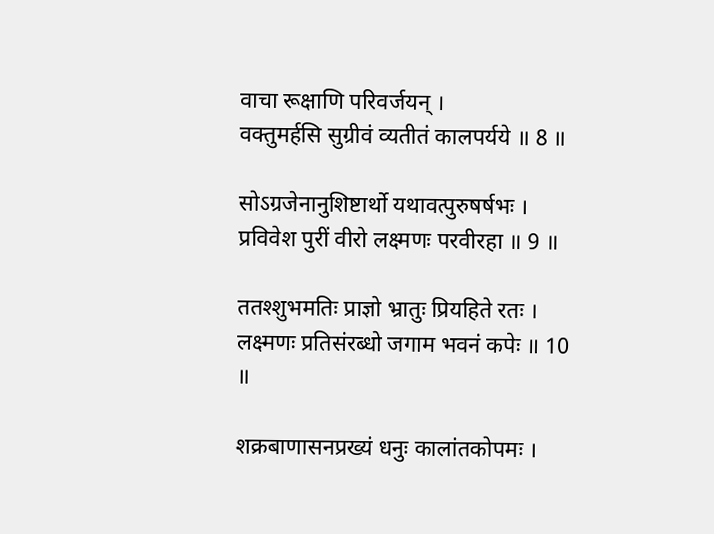वाचा रूक्षाणि परिवर्जयन् ।
वक्तुमर्हसि सुग्रीवं व्यतीतं कालपर्यये ॥ 8 ॥

सोऽग्रजेनानुशिष्टार्थो यथावत्पुरुषर्षभः ।
प्रविवेश पुरीं वीरो लक्ष्मणः परवीरहा ॥ 9 ॥

ततश्शुभमतिः प्राज्ञो भ्रातुः प्रियहिते रतः ।
लक्ष्मणः प्रतिसंरब्धो जगाम भवनं कपेः ॥ 10 ॥

शक्रबाणासनप्रख्यं धनुः कालांतकोपमः ।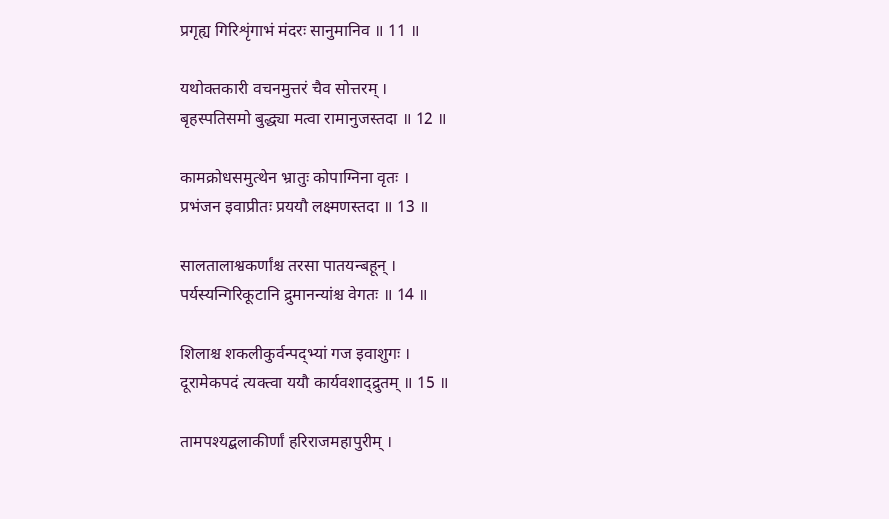प्रगृह्य गिरिशृंगाभं मंदरः सानुमानिव ॥ 11 ॥

यथोक्तकारी वचनमुत्तरं चैव सोत्तरम् ।
बृहस्पतिसमो बुद्ध्या मत्वा रामानुजस्तदा ॥ 12 ॥

कामक्रोधसमुत्थेन भ्रातुः कोपाग्निना वृतः ।
प्रभंजन इवाप्रीतः प्रययौ लक्ष्मणस्तदा ॥ 13 ॥

सालतालाश्वकर्णांश्च तरसा पातयन्बहून् ।
पर्यस्यन्गिरिकूटानि द्रुमानन्यांश्च वेगतः ॥ 14 ॥

शिलाश्च शकलीकुर्वन्पद्भ्यां गज इवाशुगः ।
दूरामेकपदं त्यक्त्वा ययौ कार्यवशाद्द्रुतम् ॥ 15 ॥

तामपश्यद्बलाकीर्णां हरिराजमहापुरीम् ।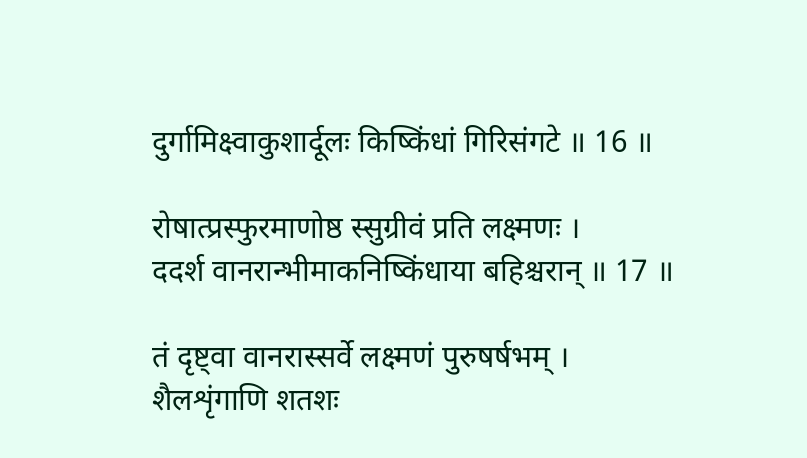दुर्गामिक्ष्वाकुशार्दूलः किष्किंधां गिरिसंगटे ॥ 16 ॥

रोषात्प्रस्फुरमाणोष्ठ स्सुग्रीवं प्रति लक्ष्मणः ।
ददर्श वानरान्भीमाकनिष्किंधाया बहिश्चरान् ॥ 17 ॥

तं दृष्ट्वा वानरास्सर्वे लक्ष्मणं पुरुषर्षभम् ।
शैलशृंगाणि शतशः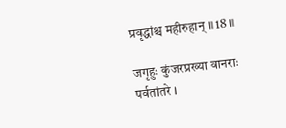प्रवृद्धांश्च महीरुहान् ॥ 18 ॥

जगृहुः कुंजरप्रख्या वानराः पर्वतांतरे ।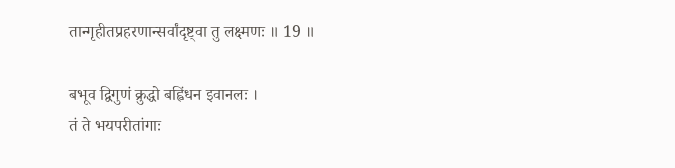तान्गृहीतप्रहरणान्सर्वांदृष्ट्वा तु लक्ष्मणः ॥ 19 ॥

बभूव द्विगुणं क्रुद्धो बह्विंधन इवानलः ।
तं ते भयपरीतांगाः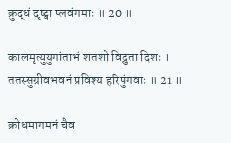क्रुद्धं दृष्ट्वा प्लवंगमाः ॥ 20 ॥

कालमृत्युयुगांताभं शतशो विद्रुता दिशः ।
ततस्सुग्रीवभवनं प्रविश्य हरिपुंगवाः ॥ 21 ॥

क्रोधमागमनं चैव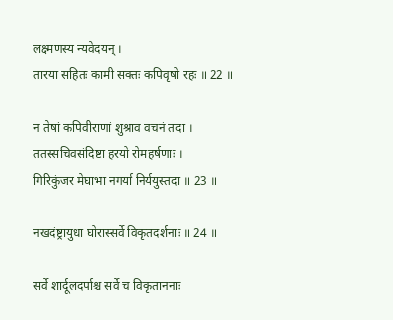लक्ष्मणस्य न्यवेदयन् ।
तारया सहितः कामी सक्तः कपिवृषो रहः ॥ 22 ॥

न तेषां कपिवीराणां शुश्राव वचनं तदा ।
ततस्सचिवसंदिष्टा हरयो रोमहर्षणाः ।
गिरिकुंजर मेघाभा नगर्या निर्ययुस्तदा ॥ 23 ॥

नखदंष्ट्रायुधा घोरास्सर्वे विकृतदर्शनाः ॥ 24 ॥

सर्वे शार्दूलदर्पाश्च सर्वे च विकृताननाः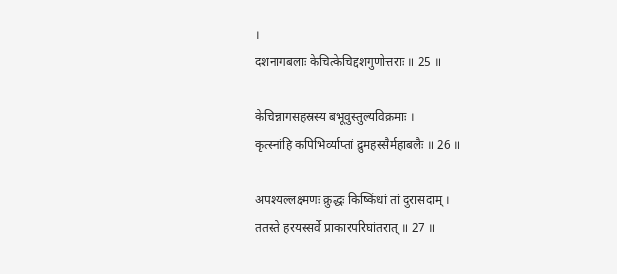।
दशनागबलाः केचित्केचिद्दशगुणोत्तराः ॥ 25 ॥

केचिन्नागसहस्रस्य बभूवुस्तुल्यविक्रमाः ।
कृत्स्नांहि कपिभिर्व्याप्तां द्रुमहस्सैर्महाबलैः ॥ 26 ॥

अपश्यल्लक्ष्मणः क्रुद्धः किष्किंधां तां दुरासदाम् ।
ततस्ते हरयस्सर्वे प्राकारपरिघांतरात् ॥ 27 ॥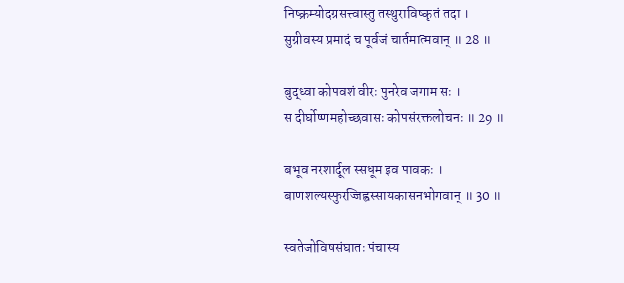निष्क्रम्योदग्रसत्त्वास्तु तस्थुराविष्कृतं तदा ।
सुग्रीवस्य प्रमादं च पूर्वजं चार्तमात्मवान् ॥ 28 ॥

बुद्ध्वा कोपवशं वीरः पुनरेव जगाम सः ।
स दीर्घोष्णमहोच्छवासः कोपसंरक्तलोचनः ॥ 29 ॥

बभूव नरशार्दूल स्सधूम इव पावकः ।
बाणशल्यस्फुरज्जिह्वस्सायकासनभोगवान् ॥ 30 ॥

स्वतेजोविषसंघातः पंचास्य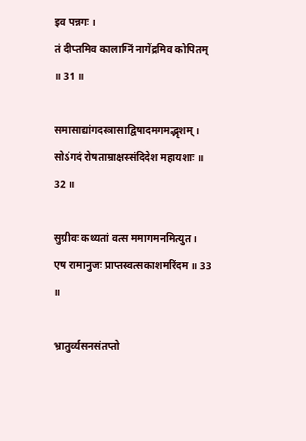इव पन्नगः ।
तं दीप्तमिव कालाग्निं नागेंद्रमिव कोपितम् ॥ 31 ॥

समासाद्यांगदस्त्रासाद्विषादमगमद्भृशम् ।
सोऽंगदं रोषताम्राक्षस्संदिदेश महायशाः ॥ 32 ॥

सुग्रीवः कथ्यतां वत्स ममागमनमित्युत ।
एष रामानुजः प्राप्तस्वत्सकाशमरिंदम ॥ 33 ॥

भ्रातुर्व्यसनसंतप्तो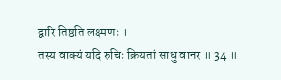द्वारि तिष्ठति लक्ष्मणः ।
तस्य वाक्यं यदि रुचिः क्रियतां साधु वानर ॥ 34 ॥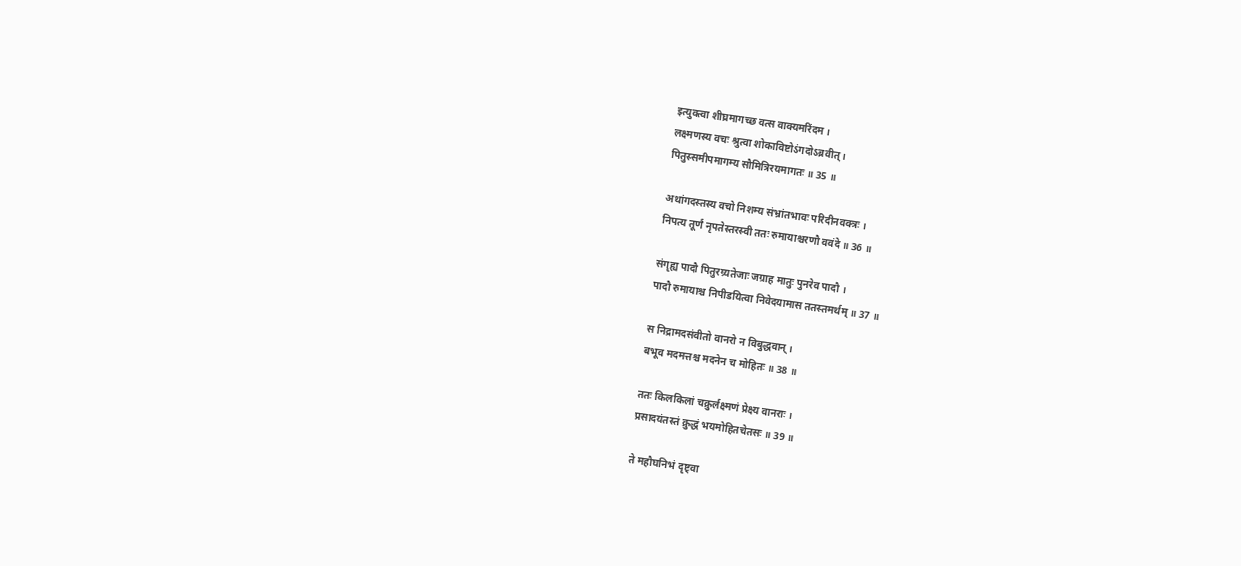इत्युक्त्वा शीघ्रमागच्छ वत्स वाक्यमरिंदम ।
लक्ष्मणस्य वचः श्रुत्वा शोकाविष्टोऽंगदोऽब्रवीत् ।
पितुस्समीपमागम्य सौमित्रिरयमागतः ॥ 35 ॥

अथांगदस्तस्य वचो निशम्य संभ्रांतभावः परिदीनवक्त्रः ।
निपत्य तूर्णं नृपतेस्तरस्वी ततः रुमायाश्चरणौ ववंदे ॥ 36 ॥

संगृह्य पादौ पितुरग्र्यतेजाः जग्राह मातुः पुनरेव पादौ ।
पादौ रुमायाश्च निपीडयित्वा निवेदयामास ततस्तमर्थम् ॥ 37 ॥

स निद्रामदसंवीतो वानरो न विबुद्धवान् ।
बभूव मदमत्तश्च मदनेन च मोहितः ॥ 38 ॥

ततः किलकिलां चक्रुर्लक्ष्मणं प्रेक्ष्य वानराः ।
प्रसादयंतस्तं क्रुद्धं भयमोहितचेतसः ॥ 39 ॥

ते महौघनिभं दृष्ट्वा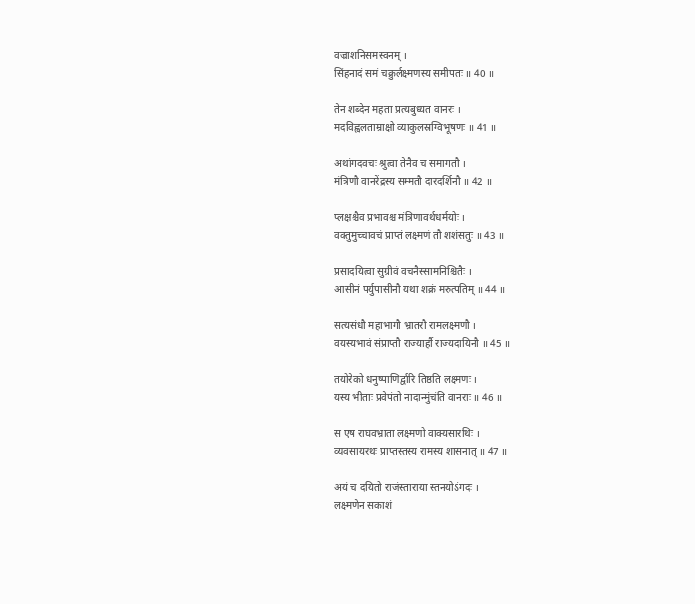वज्राशनिसमस्वनम् ।
सिंहनादं समं चक्रुर्लक्ष्मणस्य समीपतः ॥ 40 ॥

तेन शब्देन महता प्रत्यबुध्यत वानरः ।
मदविह्वलताम्राक्षो व्याकुलस्रग्विभूषणः ॥ 41 ॥

अथांगदवचः श्रुत्वा तेनैव च समागतौ ।
मंत्रिणौ वानरेंद्रस्य सम्मतौ दारदर्शिनौ ॥ 42 ॥

प्लक्षश्चैव प्रभावश्च मंत्रिणावर्थधर्मयोः ।
वक्तुमुच्चावचं प्राप्तं लक्ष्मणं तौ शशंसतुः ॥ 43 ॥

प्रसादयित्वा सुग्रीवं वचनैस्सामनिश्चितैः ।
आसीनं पर्युपासीनौ यथा शक्रं मरुत्पतिम् ॥ 44 ॥

सत्यसंधौ महाभागौ भ्रातरौ रामलक्ष्मणौ ।
वयस्यभावं संप्राप्तौ राज्यार्हौ राज्यदायिनौ ॥ 45 ॥

तयोरेको धनुष्पाणिर्द्वारि तिष्ठति लक्ष्मणः ।
यस्य भीताः प्रवेपंतो नादान्मुंचंति वानराः ॥ 46 ॥

स एष राघवभ्राता लक्ष्मणो वाक्यसारथिः ।
व्यवसायरथः प्राप्तस्तस्य रामस्य शासनात् ॥ 47 ॥

अयं च दयितो राजंस्ताराया स्तनयोऽंगदः ।
लक्ष्मणेन सकाशं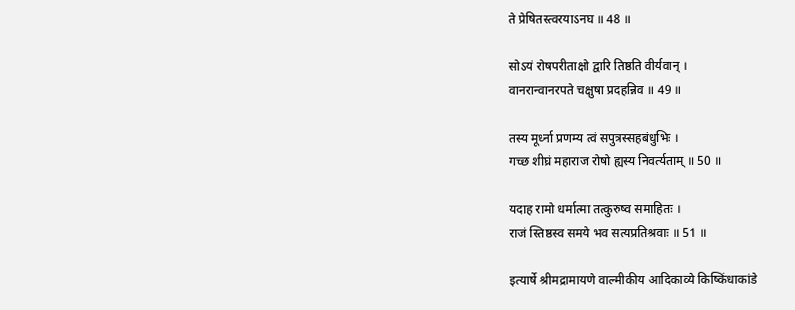ते प्रेषितस्त्वरयाऽनघ ॥ 48 ॥

सोऽयं रोषपरीताक्षो द्वारि तिष्ठति वीर्यवान् ।
वानरान्वानरपते चक्षुषा प्रदहन्निव ॥ 49 ॥

तस्य मूर्ध्ना प्रणम्य त्वं सपुत्रस्सहबंधुभिः ।
गच्छ शीघ्रं महाराज रोषो ह्यस्य निवर्त्यताम् ॥ 50 ॥

यदाह रामो धर्मात्मा तत्कुरुष्व समाहितः ।
राजं स्तिष्ठस्व समये भव सत्यप्रतिश्रवाः ॥ 51 ॥

इत्यार्षे श्रीमद्रामायणे वाल्मीकीय आदिकाव्ये किष्किंधाकांडे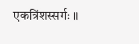एकत्रिंशस्सर्गः ॥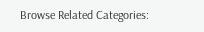Browse Related Categories: